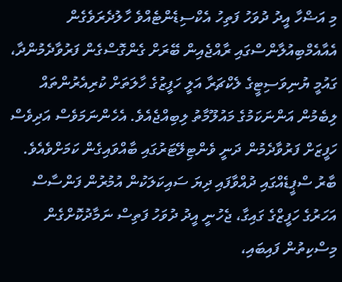މި އަޟްހާ އީދު ދުވަހު ފަތިހު އެކްސިޑެންޓެއްވެ ހާލުދެރަވެގެން އެއާއެމްބިއުލާންސްގައި ރާއްޖެއިން ބޭރަށް ގެންގޮސްގެން ފަރުވާދެމުންދާ، ގައުމީ ޔުނިވަސިޓީގެ ލެކްޗަރާ އަލީ ހަފީޒުގެ ހާލަތަށް ކުރިއެރުންތައް ލިބެމުން އަންނަކަމުގެ މައުލޫމާތު ލިބިއްޖެއެވެ. އެހެންނަމަވެސް އަދިވެސް ހަފީޒަށް ފަރުވާދެމުން ދަނީ ވެންޓިލޭޓަރުގައި ބާއްވައިގެން ކަމަށްވެއެވެ.
ބާރު ސްޕީޑެއްގައި ދުއްވާފައި ދިޔަ ސައިކަލަކުން އުމުރުން ފަންސާސް އަހަރުގެ ހަފީޒްގެ ގައިގާ، ޖެހުނީ އީދު ދުވަހު ފަތިސް ނަމާދުކޮށްގެން މިސްކިތުން ފައިބައި،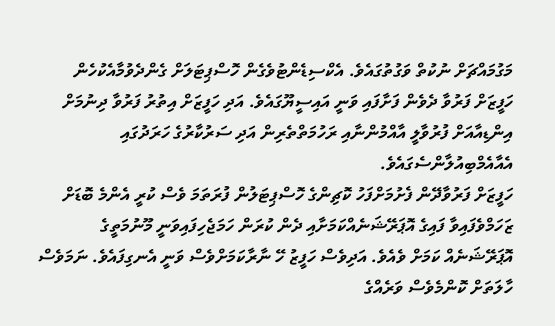މަގުމައްޗަށް ނުކުތް ވަގުތުގައެވެ. އެކްސިޑެންޓުވެގެން ހޮސްޕިޓަލަށް ގެންދެވުމާއެކުހެން ހަފީޒަށް ފަރުވާ ދެވެން ފަށާފައި ވަނީ އައިސީޔޫގައެވެ. އަދި ހަފީޒަށް އިތުރު ފަރުވާ ދިނުމަށް އިންޑިއާއަށް ފުރުވާލީ އާއްމުންނާއި ރަހުމަތްތެރިން އަދި ސަރުކާރުގެ ހަރަދުގައި އެއާއެމްބިއުލާންސެގައެވެ.
ހަފީޒަށް ފަރުވާދޭން ފެށުމަށްފަހު ކޮޗިންގެ ހޮސްޕިޓަލުން ފުރަތަމަ ވެސް ކުރީ އެންމެ ބޮޑަށް ޒަހަމްވެފައިވާ ފައިގެ އޮޕަރޭޝަނެއްކަމަށާއި ދެން ކުރަން ހަމަޖެހިފައިވަނީ މޫނުމަތީގެ އޮޕަރޭޝަނެއް ކަމަށް ވެއެވެ. އަދިވެސް ހަފީޒު ހޭ ނާރާކަމަށްވެސް ވަނީ އެނގިފައެވެ. ނަމަވެސް ހާލަތަށް ކޮންމެވެސް ވަރެއްގެ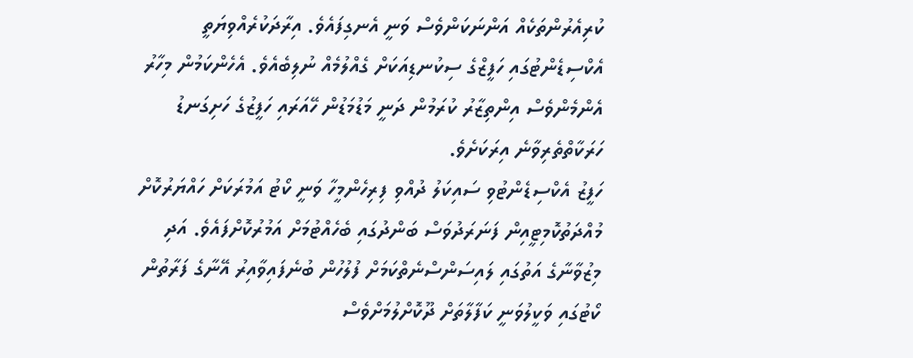ކުރިއެރުންތަކެއް އަންނަކަންވެސް ވަނީ އެނގިފައެވެ. އިރާދަކުރެއްވިޔަތީ އެކްސިޑެންޓުގައި ހަފީޒްގެ ސިކުނޑިއަކަށް ގެއްލުމެއް ނުލިބެއެވެ. އެހެންކަމުން މިހާރު އެންމެންވެސް އިންތިޒާރު ކުރަމުން ދަނީ މަޑުމަޑުން ހޭއަރައި ހަފީޒުގެ ހަށިގަނޑު ހަރަކާތްތެރިވާނެ އިރަކަށެވެ.
ހަފީޒު އެކްސިޑެންޓުވި ސައިކަލު ދުއްވި ފިރިހެންމީހާ ވަނީ ކޯޓު އަމުރަކަށް ހައްޔަރުކޮށް މުއްދަތުކޮމިޓީއިން ފަނަރަދުވަސް ބަންދުގައި ބެހެއްޓުމަށް އަމުރުކޮށްފައެވެ. އަދި މިޒުވާނާގެ އަތުގައި ލައިސަންސްނެތްކަމަށް ފުލުހުން ބުނެފައިވާއިރު އޭނާގެ ފަރާތުން ކޯޓުގައި ވަކީލުވަނީ ކަފާލާތަށް ދޫކޮށްލުމަށްވެސް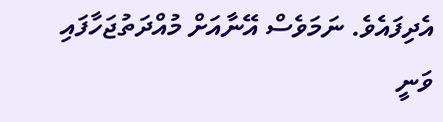އެދިފައެވެ. ނަމަވެސް އޭނާއަށް މުއްދަތުޖަހާފައި ވަނީ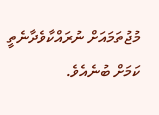މުޖުތަމައަށް ނުރައްކާވެދާނެތީ ކަމަށް ބުނެއެވެ.